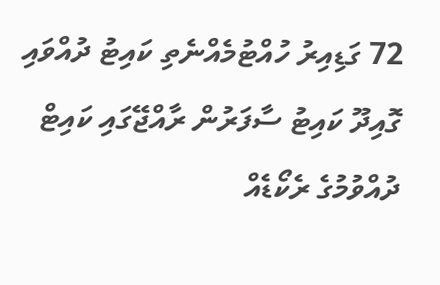72 ގަޑިއިރު ހުއްޓުމެއްނެތި ކައިޓު ދުއްވައި ގޮއިދޫ ކައިޓު ސާފަރުން ރާއްޖޭގައި ކައިޓް ދުއްވުމުގެ ރެކޯޑެއް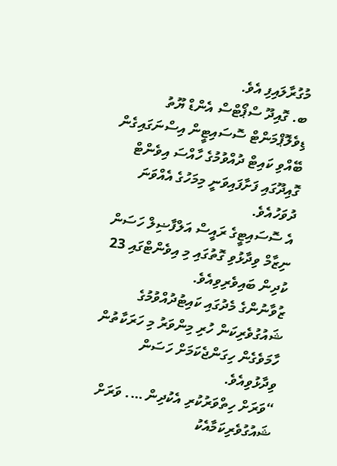މުގުރާލައިފި އެވެ.
ބ. ގޮއިދޫ ސްޕޯޓްސް އެންޑް ޔޫތު ޑިވެލޮޕްމަންޓް ސޮސައިޓީން އިސްނަގައިގެން ބޭއްވި ކައިޓް ދުއްވުމުގެ ހާއްސަ އިވެންޓް ގޮއިދޫގައި ފަށާފައިވަނީ މިމަހުގެ އެއްވަނަ ދުވަހުއެވެ.
އެ ސޮސައިޓީގެ ރައީސް އަލްފާޟިލް ހަސަން ނިޒާމް ވިދާޅުވި ގޮތުގައި މި އިވެންޓްގައި 23 ކުދިން ބައިވެރިވިއެވެ.
ޒުވާނުންގެ މެދުގައި ކައިޓުދުއްވުމުގެ ޝައުގުވެރިކަން ހުރި މިންވަރު މި ހަރަކާތުން ހާމަވެގެން ހިގަންޖެކަމަށް ހަސަން ވިދާޅުވިއެވެ.
“ވަރަށް ހިތްވަރުކުރި އެކުދިން …. ވަރަށް ޝައުގުވެރިކަމާއެކު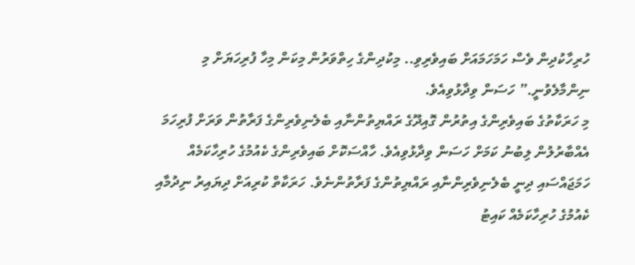ހުރިހާކުދިން ވެސް ހަމަހަމައަށް ބައިވެރިވި.. މިކުދިންގެ ހިތްވަރުން މިކަން މިހާ ފުރިހަޔަށް މި ނިންމާލެވުނީ.” ހަސަން ވިދާޅުވިއެވެ.
މި ހަރަކާތުގެ ބައިވެރިންގެ އިތުރުން ގޮއިދޫގެ ރައްޔިތުންނާއި ބެލެނިވެރިންގެ ފަރާތުން ވަރަށް ފުރިހަމަ އެއްބާރުލުން ލިބުނު ކަމަށް ހަސަން ވިދާޅުވިއެވެ. ހާއްސަކޮށް ބައިވެރިންގެ ކެއުމުގެ ހުރިހާކަމެއް ހަމަޖައްސައި ދިނީ ބެލެނިވެރިންނާއި ރައްޔިތުންގެ ފަރާތުންނެވެ. ހަރަކާތް ކުރިއަށް ދިޔައިރު ނިދުމާއި ކެއުމުގެ ހުރިހާކަމެއް ކައިޓު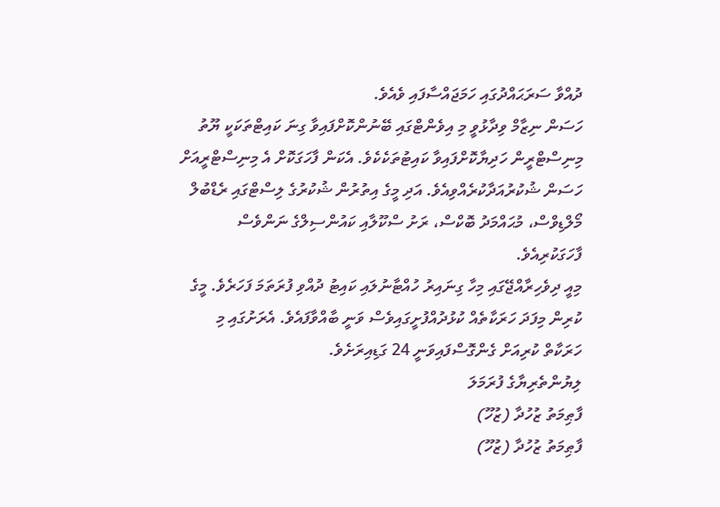ދުއްވާ ސަރަޙައްދުގައި ހަމަޖައްސާފައި ވެއެވެ.
ހަސަން ނިޒާމް ވިދާޅުވީ މި އިވެންޓްގައި ބޭނުންކޮށްފައިވާ ގިނަ ކައިޓްތަކަކީ ޔޫތު މިނިސްޓްރީން ހަދިޔާކޮށްފައިވާ ކައިޓުތަކެކެވެ. އެކަން ފާހަގަކޮށް އެ މިނިސްޓްރީއަށް ހަސަން ޝުކުރުއަދާކުރެއްވިއެވެ. އަދި މީގެ އިތުރުން ޝުކުރުގެ ލިސްޓްގައި ރެޑްބުލް މޯލްޑިވްސް، މުޙައްމަދު ބޮކްސް، ރަށު ސްކޫލާއި ކައުންސިލްގެ ނަންވެސް ފާހަގަކުރިއެވެ.
މިއީ ދިވެހިރާއްޖޭގައި މިހާ ގިނައިރު ހުއްޓާނުލައި ކައިޓު ދުއްވި ފުރަތަމަ ފަހަރެވެ. މީގެ ކުރިން މިފަދަ ހަރަކާތެއް ކުޅުދުއްފުށީގައިވެސް ވަނީ ބާއްވާފައެވެ. އެރަށުގައި މި ހަރަކާތް ކުރިއަށް ގެންގޮސްފައިވަނީ 24 ގަޑިއިރަށެވެ.
ލިޔުންތެރިޔާގެ ފުރަމަލަ
ފާޠިމަތު ޒުހުދާ (ޒުހޫ)
ފާޠިމަތު ޒުހުދާ (ޒުހޫ)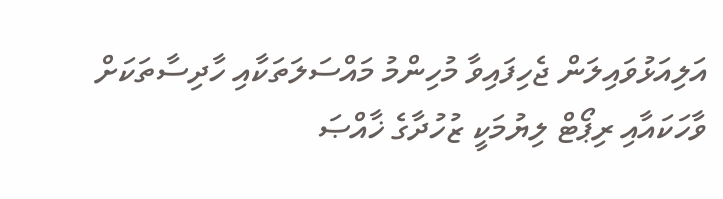އަލިއަޅުވައިލަން ޖެހިފައިވާ މުހިންމު މައްސަލަތަކާއި ހާދިސާތަކަށް ވާހަކައާއި ރިޕޯޓް ލިޔުމަކީ ޒުހުދާގެ ޚާއްޞަ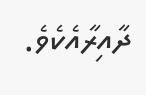ދާއިރާއެކެވެ.